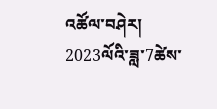འཚོལ་བཤེར།
2023ལོའི་ཟླ་7ཚེས་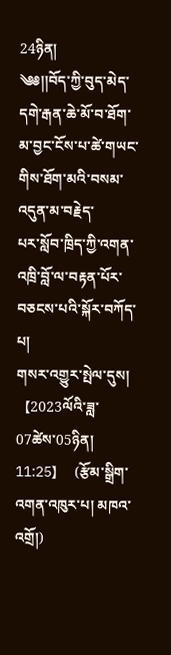24ཉིན།
༄༅།།བོད་ཀྱི་བུད་མེད་དགེ་རྒན་ཆེ་མོ་བ་ཐོག་མ་བྱང་ངོས་པ་ཚེ་གཡང་གིས་ཐོག་མའི་བསམ་འདུན་མ་བརྗེད་
པར་སློབ་ཁྲིད་ཀྱི་འགན་འཁྲི་བློ་ལ་བརྟན་པོར་བཅངས་པའི་སྐོར་བཀོད་པ།
གསར་འགྱུར་སྤེལ་དུས།  【2023ལོའི་ཟླ་ 07ཚེས་05ཉིན། 11:25】   (རྩོམ་སྒྲིག་འགན་འཁུར་པ། མཁའ་འགྲོ།)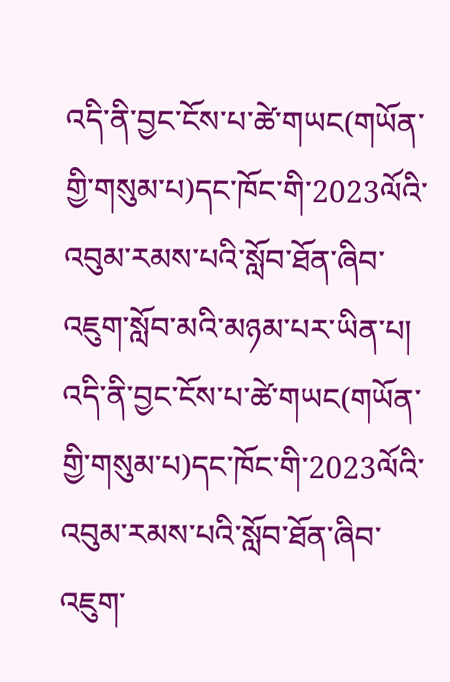འདི་ནི་བྱང་ངོས་པ་ཚེ་གཡང(གཡོན་གྱི་གསུམ་པ)དང་ཁོང་གི་2023ལོའི་འབུམ་རམས་པའི་སློབ་ཐོན་ཞིབ་འཇུག་སློབ་མའི་མཉམ་པར་ཡིན་པ།
འདི་ནི་བྱང་ངོས་པ་ཚེ་གཡང(གཡོན་གྱི་གསུམ་པ)དང་ཁོང་གི་2023ལོའི་འབུམ་རམས་པའི་སློབ་ཐོན་ཞིབ་འཇུག་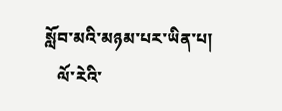སློབ་མའི་མཉམ་པར་ཡིན་པ།
   ལོ་རེའི་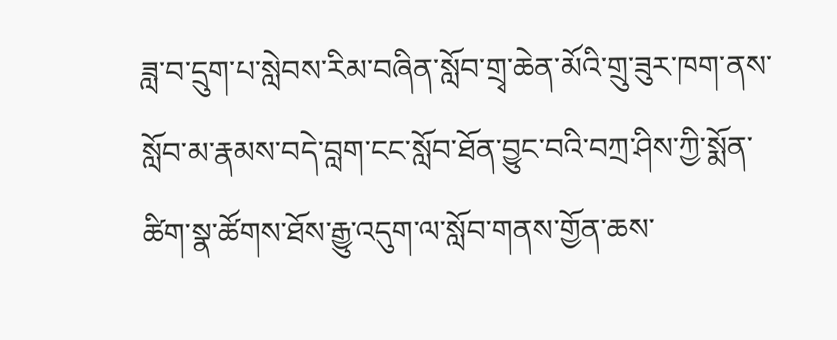ཟླ་བ་དྲུག་པ་སླེབས་རིམ་བཞིན་སློབ་གྲྭ་ཆེན་མོའི་གྲུ་ཟུར་ཁག་ནས་སློབ་མ་རྣམས་བདེ་བླག་ངང་སློབ་ཐོན་བྱུང་བའི་བཀྲ་ཤིས་ཀྱི་སྨོན་ཚིག་སྣ་ཚོགས་ཐོས་རྒྱུ་འདུག་ལ་སློབ་གནས་གྱོན་ཆས་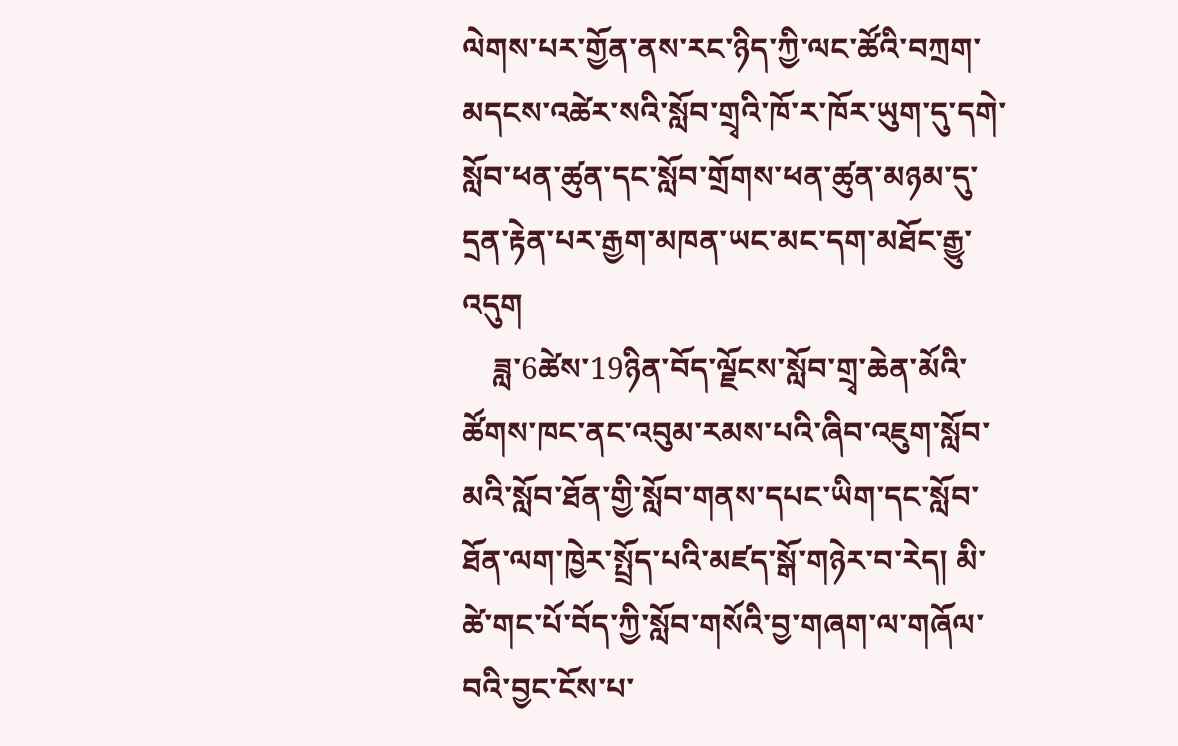ལེགས་པར་གྱོན་ནས་རང་ཉིད་ཀྱི་ལང་ཚོའི་བཀྲག་མདངས་འཚེར་སའི་སློབ་གྲྭའི་ཁོ་ར་ཁོར་ཡུག་དུ་དགེ་སློབ་ཕན་ཚུན་དང་སློབ་གྲོགས་ཕན་ཚུན་མཉམ་དུ་དྲན་རྟེན་པར་རྒྱག་མཁན་ཡང་མང་དག་མཐོང་རྒྱུ་འདུག
    ཟླ་6ཚེས་19ཉིན་བོད་ལྗོངས་སློབ་གྲྭ་ཆེན་མོའི་ཚོགས་ཁང་ནང་འབུམ་རམས་པའི་ཞིབ་འཇུག་སློབ་མའི་སློབ་ཐོན་གྱི་སློབ་གནས་དཔང་ཡིག་དང་སློབ་ཐོན་ལག་ཁྱེར་སྤྲོད་པའི་མཛད་སྒོ་གཉེར་བ་རེད། མི་ཚེ་གང་པོ་བོད་ཀྱི་སློབ་གསོའི་བྱ་གཞག་ལ་གཞོལ་བའི་བྱང་ངོས་པ་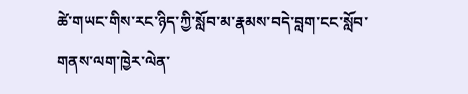ཚེ་གཡང་གིས་རང་ཉིད་ཀྱི་སློབ་མ་རྣམས་བདེ་བླག་ངང་སློབ་གནས་ལག་ཁྱེར་ལེན་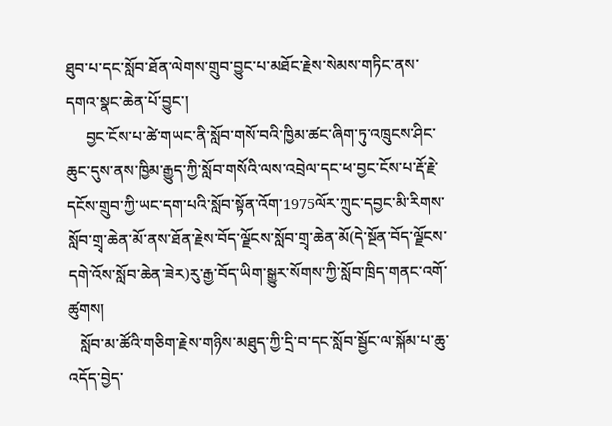ཐུབ་པ་དང་སློབ་ཐོན་ལེགས་གྲུབ་བྱུང་པ་མཐོང་རྗེས་སེམས་གཏིང་ནས་དགའ་སྣང་ཆེན་པོ་བྱུང་།
     བྱང་ངོས་པ་ཚེ་གཡང་ནི་སློབ་གསོ་བའི་ཁྱིམ་ཚང་ཞིག་ཏུ་འཁྲུངས་ཤིང་ཆུང་དུས་ནས་ཁྱིམ་རྒྱུད་ཀྱི་སློབ་གསོའི་ལས་འབྲེལ་དང་ཕ་བྱང་ངོས་པ་རྡོ་རྗེ་དངོས་གྲུབ་ཀྱི་ཡང་དག་པའི་སློབ་སྟོན་འོག་1975ལོར་ཀྲུང་དབྱང་མི་རིགས་སློབ་གྲྭ་ཆེན་མོ་ནས་ཐོན་རྗེས་བོད་ལྗོངས་སློབ་གྲྭ་ཆེན་མོ(དེ་སྔོན་བོད་ལྗོངས་དགེ་འོས་སློབ་ཆེན་ཟེར)རུ་རྒྱ་བོད་ཡིག་སྒྱུར་སོགས་ཀྱི་སློབ་ཁྲིད་གནང་འགོ་ཚུགས།
   སློབ་མ་ཚོའི་གཅིག་རྗེས་གཉིས་མཐུད་ཀྱི་དྲི་བ་དང་སློབ་སྦྱོང་ལ་སྐོམ་པ་ཆུ་འདོད་བྱེད་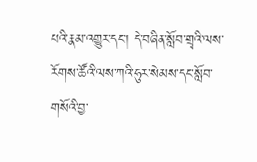པའི་རྣམ་འགྱུར་དང་། དེ་བཞིན་སློབ་གྲྭའི་ལས་རོགས་ཚོའི་ལས་ཀའི་ཧུར་སེམས་དང་སློབ་གསོའི་བྱ་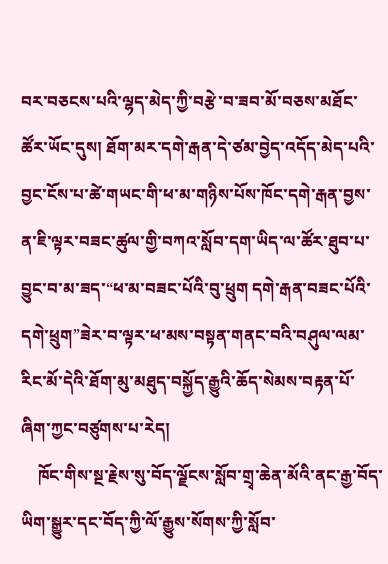བར་བཅངས་པའི་ལྷད་མེད་ཀྱི་བརྩེ་བ་ཟབ་མོ་བཅས་མཐོང་ཚོར་ཡོང་དུས། ཐོག་མར་དགེ་རྒན་དེ་ཙམ་བྱེད་འདོད་མེད་པའི་བྱང་ངོས་པ་ཚེ་གཡང་གི་ཕ་མ་གཉིས་པོས་ཁོང་དགེ་རྒན་བྱས་ན་ཇི་ལྟར་བཟང་ཚུལ་གྱི་བཀའ་སློབ་དག་ཡིད་ལ་ཚོར་ཐུབ་པ་བྱུང་བ་མ་ཟད་“ཕ་མ་བཟང་པོའི་བུ་ཕྲུག དགེ་རྒན་བཟང་པོའི་དགེ་ཕྲུག”ཟེར་བ་ལྟར་ཕ་མས་བསྟན་གནང་བའི་བཤུལ་ལམ་རིང་མོ་དེའི་ཐོག་མུ་མཐུད་བསྐྱོད་རྒྱུའི་ཆོད་སེམས་བརྟན་པོ་ཞིག་ཀྱང་བཙུགས་པ་རེད།
    ཁོང་གིས་སྔ་རྗེས་སུ་བོད་ལྗོངས་སློབ་གྲྭ་ཆེན་མོའི་ནང་རྒྱ་བོད་ཡིག་སྒྱུར་དང་བོད་ཀྱི་ལོ་རྒྱུས་སོགས་ཀྱི་སློབ་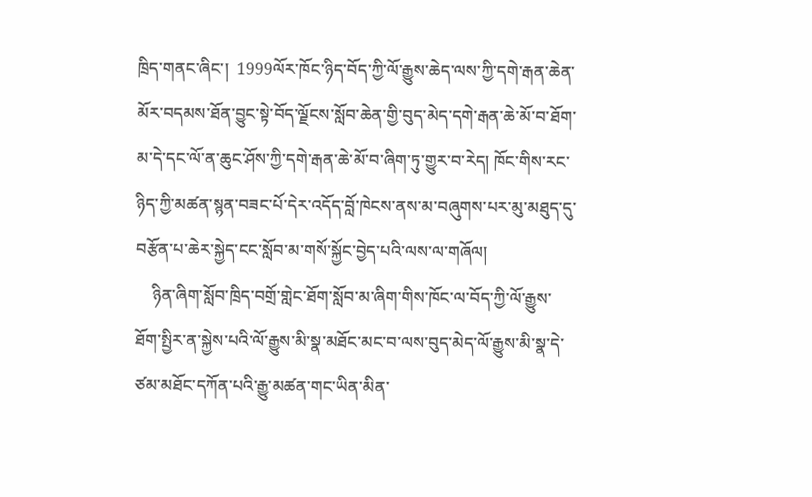ཁྲིད་གནང་ཞིང་།  1999ལོར་ཁོང་ཉིད་བོད་ཀྱི་ལོ་རྒྱུས་ཆེད་ལས་ཀྱི་དགེ་རྒན་ཆེན་མོར་བདམས་ཐོན་བྱུང་སྟེ་བོད་ལྗོངས་སློབ་ཆེན་གྱི་བུད་མེད་དགེ་རྒན་ཆེ་མོ་བ་ཐོག་མ་དེ་དང་ལོ་ན་ཆུང་ཤོས་ཀྱི་དགེ་རྒན་ཆེ་མོ་བ་ཞིག་ཏུ་གྱུར་བ་རེད། ཁོང་གིས་རང་ཉིད་ཀྱི་མཚན་སྙན་བཟང་པོ་དེར་འདོད་བློ་ཁེངས་ནས་མ་བཞུགས་པར་མུ་མཐུད་དུ་བརྩོན་པ་ཆེར་སྐྱེད་ངང་སློབ་མ་གསོ་སྐྱོང་བྱེད་པའི་ལས་ལ་གཞོལ།
    ཉིན་ཞིག་སློབ་ཁྲིད་བགྲོ་གླེང་ཐོག་སློབ་མ་ཞིག་གིས་ཁོང་ལ་བོད་ཀྱི་ལོ་རྒྱུས་ཐོག་སྤྱིར་ན་སྐྱེས་པའི་ལོ་རྒྱུས་མི་སྣ་མཐོང་མང་བ་ལས་བུད་མེད་ལོ་རྒྱུས་མི་སྣ་དེ་ཙམ་མཐོང་དཀོན་པའི་རྒྱུ་མཚན་གང་ཡིན་མིན་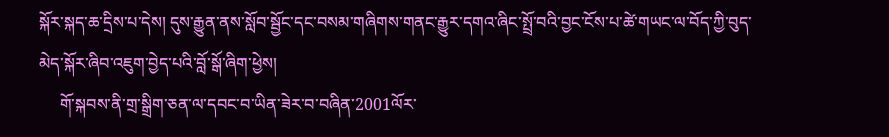སྐོར་སྐད་ཆ་དྲིས་པ་དེས། དུས་རྒྱུན་ནས་སློབ་སྦྱོང་དང་བསམ་གཞིགས་གནང་རྒྱུར་དགའ་ཞིང་སྤྲོ་བའི་བྱང་ངོས་པ་ཚེ་གཡང་ལ་བོད་ཀྱི་བུད་མེད་སྐོར་ཞིབ་འཇུག་བྱེད་པའི་བློ་སྒོ་ཞིག་ཕྱེས།
     གོ་སྐབས་ནི་གྲ་སྒྲིག་ཅན་ལ་དབང་བ་ཡིན་ཟེར་བ་བཞིན་2001ལོར་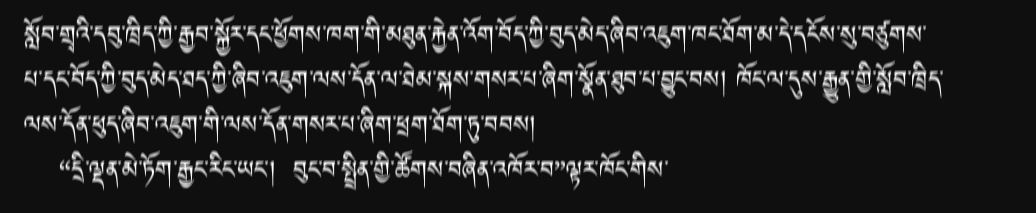སློབ་གྲྭའི་དབུ་ཁྲིད་ཀྱི་རྒྱབ་སྐྱོར་དང་ཕྱོགས་ཁག་གི་མཐུན་རྐྱེན་འོག་བོད་ཀྱི་བུད་མེད་ཞིབ་འཇུག་ཁང་ཐོག་མ་དེ་དངོས་སུ་བཙུགས་པ་དང་བོད་ཀྱི་བུད་མེད་ཐད་ཀྱི་ཞིབ་འཇུག་ལས་དོན་ལ་ཐེམ་སྐས་གསར་པ་ཞིག་སྣོན་ཐུབ་པ་བྱུང་བས། ཁོང་ལ་དུས་རྒྱུན་གྱི་སློབ་ཁྲིད་ལས་དོན་ཕུད་ཞིབ་འཇུག་གི་ལས་དོན་གསར་པ་ཞིག་ཕྲག་ཐོག་ཏུ་བབས།
    “དྲི་ལྡན་མེ་ཏོག་རྒྱང་རིང་ཡང་།  བུང་བ་སྤྲིན་གྱི་ཚོགས་བཞིན་འཁོར་བ”ལྟར་ཁོང་གིས་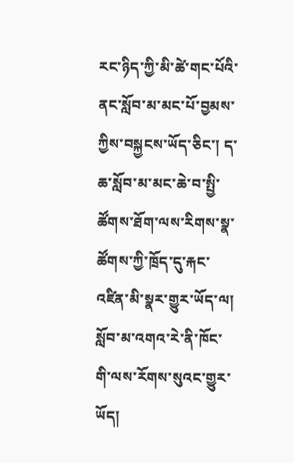རང་ཉིད་ཀྱི་མི་ཚེ་གང་པོའི་ནང་སློབ་མ་མང་པོ་བྱམས་ཀྱིས་བསྐྱངས་ཡོད་ཅིང་། ད་ཆ་སློབ་མ་མང་ཆེ་བ་སྤྱི་ཚོགས་ཐོག་ལས་རིགས་སྣ་ཚོགས་ཀྱི་ཁྲོད་དུ་རྐང་འཛིན་མི་སྣར་གྱུར་ཡོད་ལ། སློབ་མ་འགའ་རེ་ནི་ཁོང་གི་ལས་རོགས་སུའང་གྱུར་ཡོད།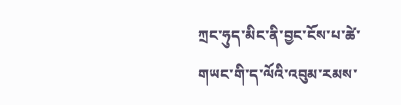ཀྲང་ཧུད་མིང་ནི་བྱང་ངོས་པ་ཚེ་གཡང་གི་ད་ལོའི་འབུམ་རམས་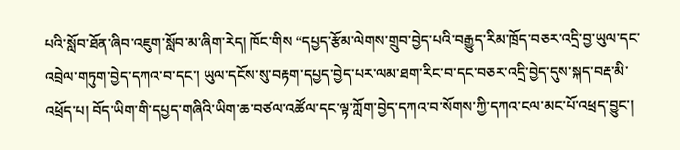པའི་སློབ་ཐོན་ཞིབ་འཇུག་སློབ་མ་ཞིག་རེད། ཁོང་གིས “དཔྱད་རྩོམ་ལེགས་གྲུབ་བྱེད་པའི་བརྒྱུད་རིམ་ཁྲོད་བཅར་འདྲི་བྱ་ཡུལ་དང་འབྲེལ་གཏུག་བྱེད་དཀའ་བ་དང་། ཡུལ་དངོས་སུ་བརྟག་དཔྱད་བྱེད་པར་ལམ་ཐག་རིང་བ་དང་བཅར་འདྲི་བྱེད་དུས་སྐད་བརྡ་མི་འཕྲོད་པ། བོད་ཡིག་གི་དཔྱད་གཞིའི་ཡིག་ཆ་བཙལ་འཚོལ་དང་ལྟ་ཀློག་བྱེད་དཀའ་བ་སོགས་ཀྱི་དཀའ་ངལ་མང་པོ་འཕྲད་བྱུང་།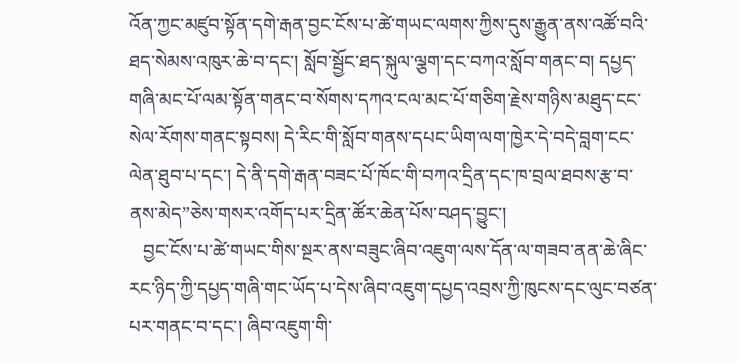འོན་ཀྱང་མཛུབ་སྟོན་དགེ་རྒན་བྱང་ངོས་པ་ཚེ་གཡང་ལགས་ཀྱིས་དུས་རྒྱུན་ནས་འཚོ་བའི་ཐད་སེམས་འཁུར་ཆེ་བ་དང་། སློབ་སྦྱོང་ཐད་སྐུལ་ལྕག་དང་བཀའ་སློབ་གནང་བ། དཔྱད་གཞི་མང་པོ་ལམ་སྟོན་གནང་བ་སོགས་དཀའ་ངལ་མང་པོ་གཅིག་རྗེས་གཉིས་མཐུད་ངང་སེལ་རོགས་གནང་སྟབས། དེ་རིང་གི་སློབ་གནས་དཔང་ཡིག་ལག་ཁྱེར་དེ་བདེ་བླག་ངང་ལེན་ཐུབ་པ་དང་། དེ་ནི་དགེ་རྒན་བཟང་པོ་ཁོང་གི་བཀའ་དྲིན་དང་ཁ་བྲལ་ཐབས་རྩ་བ་ནས་མེད”ཅེས་གསར་འགོད་པར་དྲིན་ཚོར་ཆེན་པོས་བཤད་བྱུང་།
   བྱང་ངོས་པ་ཚེ་གཡང་གིས་སྔར་ནས་བཟུང་ཞིབ་འཇུག་ལས་དོན་ལ་གཟབ་ནན་ཆེ་ཞིང་རང་ཉིད་ཀྱི་དཔྱད་གཞི་གང་ཡོད་པ་དེས་ཞིབ་འཇུག་དཔྱད་འབྲས་ཀྱི་ཁུངས་དང་ལུང་བཙན་པར་གནང་བ་དང་། ཞིབ་འཇུག་གི་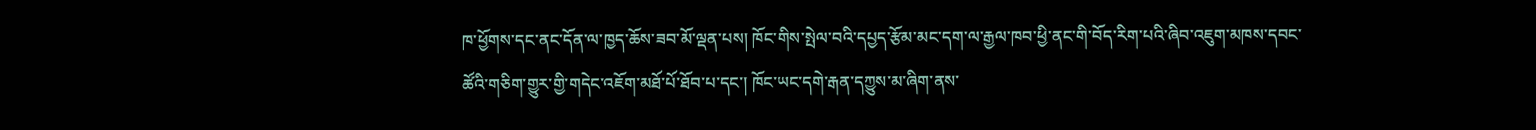ཁ་ཕྱོགས་དང་ནང་དོན་ལ་ཁྱད་ཆོས་ཟབ་མོ་ལྡན་པས། ཁོང་གིས་སྤེལ་བའི་དཔྱད་རྩོམ་མང་དག་ལ་རྒྱལ་ཁབ་ཕྱི་ནང་གི་བོད་རིག་པའི་ཞིབ་འཇུག་མཁས་དབང་ཚོའི་གཅིག་གྱུར་གྱི་གདེང་འཇོག་མཐོ་པོ་ཐོབ་པ་དང་། ཁོང་ཡང་དགེ་རྒན་དཀྱུས་མ་ཞིག་ནས་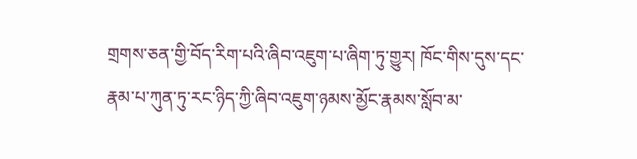གྲགས་ཅན་གྱི་བོད་རིག་པའི་ཞིབ་འཇུག་པ་ཞིག་ཏུ་གྱུར། ཁོང་གིས་དུས་དང་རྣམ་པ་ཀུན་ཏུ་རང་ཉིད་ཀྱི་ཞིབ་འཇུག་ཉམས་མྱོང་རྣམས་སློབ་མ་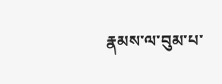རྣམས་ལ་བུམ་པ་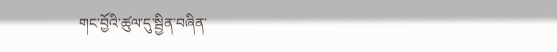གང་བྱོའི་ཚུལ་དུ་སྦྱིན་བཞིན་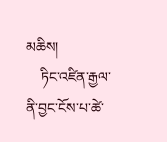མཆིས།
    ཏིང་འཛིན་རྒྱལ་ནི་བྱང་ངོས་པ་ཚེ་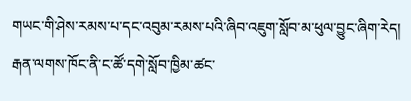གཡང་གི་ཤེས་རམས་པ་དང་འབུམ་རམས་པའི་ཞིབ་འཇུག་སློབ་མ་ཕུལ་བྱུང་ཞིག་རེད། རྒན་ལགས་ཁོང་ནི་ང་ཚོ་དགེ་སློབ་ཁྱིམ་ཚང་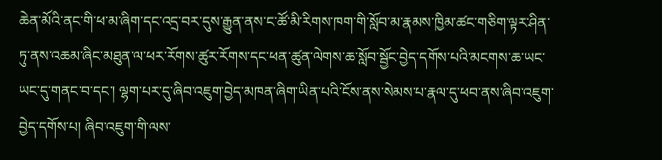ཆེན་མོའི་ནང་གི་ཕ་མ་ཞིག་དང་འདྲ་བར་དུས་རྒྱུན་ནས་ང་ཚོ་མི་རིགས་ཁག་གི་སློབ་མ་རྣམས་ཁྱིམ་ཚང་གཅིག་ལྟར་ཤིན་ཏུ་ནས་འཆམ་ཞིང་མཐུན་ལ་ཕར་རོགས་ཚུར་རོགས་དང་ཕན་ཚུན་ལེགས་ཆ་སློབ་སྦྱོང་བྱེད་དགོས་པའི་མངགས་ཆ་ཡང་ཡང་དུ་གནང་བ་དང་། ལྷག་པར་དུ་ཞིབ་འཇུག་བྱེད་མཁན་ཞིག་ཡིན་པའི་ངོས་ནས་སེམས་པ་རྣལ་དུ་ཕབ་ནས་ཞིབ་འཇུག་བྱེད་དགོས་པ། ཞིབ་འཇུག་གི་ལས་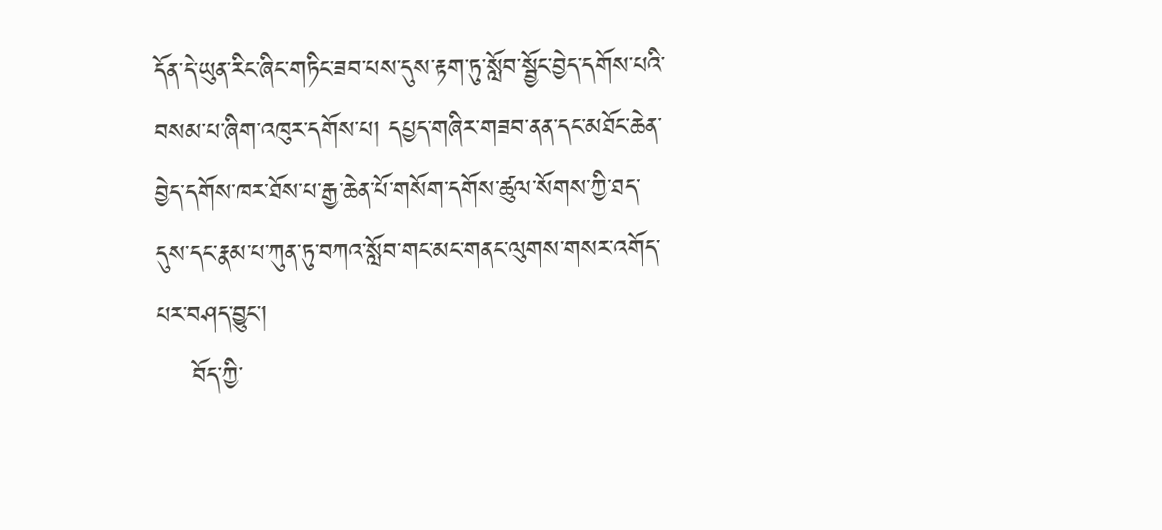དོན་དེ་ཡུན་རིང་ཞིང་གཏིང་ཟབ་པས་དུས་རྟག་ཏུ་སློབ་སྦྱོང་བྱེད་དགོས་པའི་བསམ་པ་ཞིག་འཁུར་དགོས་པ། དཔྱད་གཞིར་གཟབ་ནན་དང་མཐོང་ཆེན་བྱེད་དགོས་ཁར་ཐོས་པ་རྒྱ་ཆེན་པོ་གསོག་དགོས་ཚུལ་སོགས་ཀྱི་ཐད་དུས་དང་རྣམ་པ་ཀུན་ཏུ་བཀའ་སློབ་གང་མང་གནང་ལུགས་གསར་འགོད་པར་བཤད་བྱུང་།
    བོད་ཀྱི་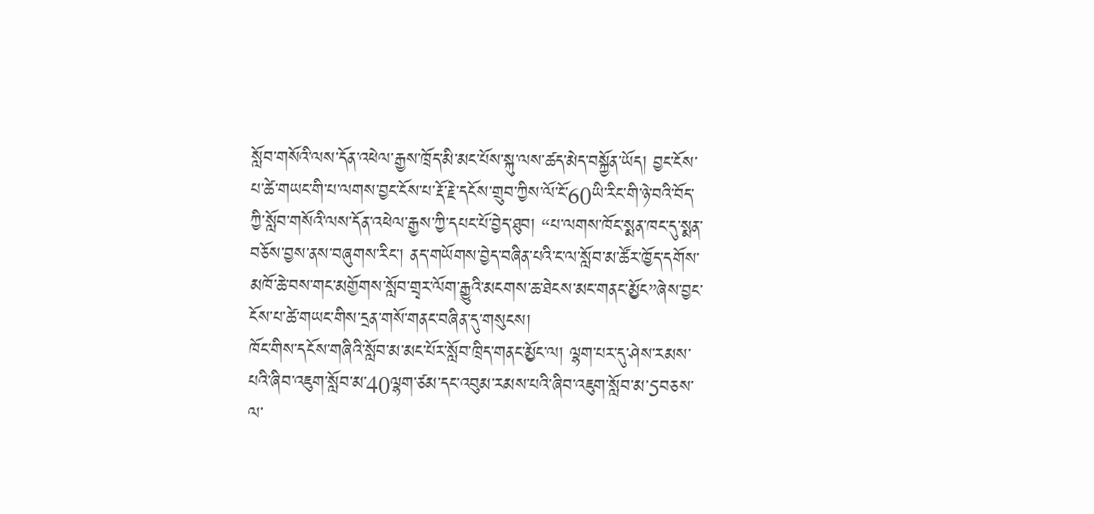སློབ་གསོའི་ལས་དོན་འཕེལ་རྒྱས་ཁྲོད་མི་མང་པོས་སྐུ་ལས་ཚད་མེད་བསྐྱོན་ཡོད། བྱང་ངོས་པ་ཚེ་གཡང་གི་པ་ལགས་བྱང་ངོས་པ་རྡོ་རྗེ་དངོས་གྲུབ་ཀྱིས་ལོ་ངོ་60ཡི་རིང་གི་ཉེ་བའི་བོད་ཀྱི་སློབ་གསོའི་ལས་དོན་འཕེལ་རྒྱས་ཀྱི་དཔང་པོ་བྱེད་ཐུབ། “པ་ལགས་ཁོང་སྨན་ཁང་དུ་སྨན་བཅོས་བྱས་ནས་བཞུགས་རིང་། ནད་གཡོགས་བྱེད་བཞིན་པའི་ང་ལ་སློབ་མ་ཚོར་ཁྱོད་དགོས་མཁོ་ཆེ་བས་གང་མགྱོགས་སློབ་གྲྭར་ལོག་རྒྱུའི་མངགས་ཆ་ཐེངས་མང་གནང་མྱོང”ཞེས་བྱང་ངོས་པ་ཚེ་གཡང་གིས་དྲན་གསོ་གནང་བཞིན་དུ་གསུངས།
ཁོང་གིས་དངོས་གཞིའི་སློབ་མ་མང་པོར་སློབ་ཁྲིད་གནང་མྱོང་ལ། ལྷག་པར་དུ་ཤེས་རམས་པའི་ཞིབ་འཇུག་སློབ་མ་40ལྷག་ཙམ་དང་འབུམ་རམས་པའི་ཞིབ་འཇུག་སློབ་མ་5བཅས་ལ་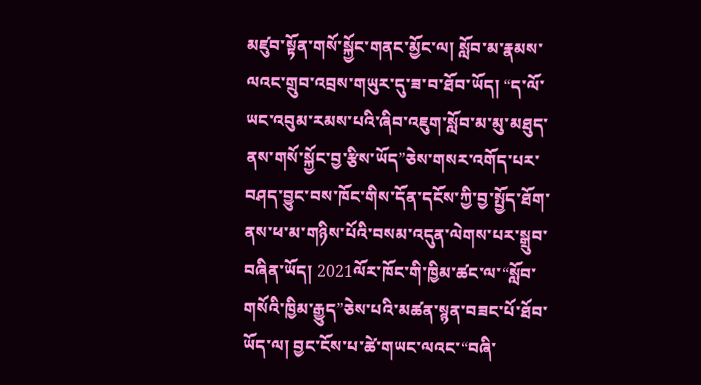མཛུབ་སྟོན་གསོ་སྐྱོང་གནང་མྱོང་ལ། སློབ་མ་རྣམས་ལའང་གྲུབ་འབྲས་གཡུར་དུ་ཟ་བ་ཐོབ་ཡོད། “ད་ལོ་ཡང་འབུམ་རམས་པའི་ཞིབ་འཇུག་སློབ་མ་མུ་མཐུད་ནས་གསོ་སྐྱོང་བྱ་རྩིས་ཡོད”ཅེས་གསར་འགོད་པར་བཤད་བྱུང་བས་ཁོང་གིས་དོན་དངོས་ཀྱི་བྱ་སྤྱོད་ཐོག་ནས་ཕ་མ་གཉིས་པོའི་བསམ་འདུན་ལེགས་པར་སྒྲུབ་བཞིན་ཡོད། 2021ལོར་ཁོང་གི་ཁྱིམ་ཚང་ལ་“སློབ་གསོའི་ཁྱིམ་རྒྱུད”ཅེས་པའི་མཚན་སྙན་བཟང་པོ་ཐོབ་ཡོད་ལ། བྱང་ངོས་པ་ཚེ་གཡང་ལའང་“བཞི་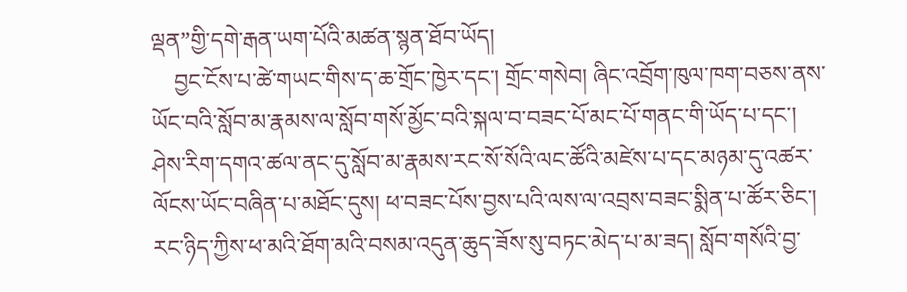ལྡན”གྱི་དགེ་རྒན་ཡག་པོའི་མཚན་སྙན་ཐོབ་ཡོད།
    བྱང་ངོས་པ་ཚེ་གཡང་གིས་ད་ཆ་གྲོང་ཁྱེར་དང་། གྲོང་གསེབ། ཞིང་འབྲོག་ཁུལ་ཁག་བཅས་ནས་ཡོང་བའི་སློབ་མ་རྣམས་ལ་སློབ་གསོ་མྱོང་བའི་སྐལ་བ་བཟང་པོ་མང་པོ་གནང་གི་ཡོད་པ་དང་། ཤེས་རིག་དགའ་ཚལ་ནང་དུ་སློབ་མ་རྣམས་རང་སོ་སོའི་ལང་ཚོའི་མཛེས་པ་དང་མཉམ་དུ་འཚར་ལོངས་ཡོང་བཞིན་པ་མཐོང་དུས། ཕ་བཟང་པོས་བྱས་པའི་ལས་ལ་འབྲས་བཟང་སྨིན་པ་ཚོར་ཅིང་། རང་ཉིད་ཀྱིས་ཕ་མའི་ཐོག་མའི་བསམ་འདུན་ཆུད་ཟོས་སུ་བཏང་མེད་པ་མ་ཟད། སློབ་གསོའི་བྱ་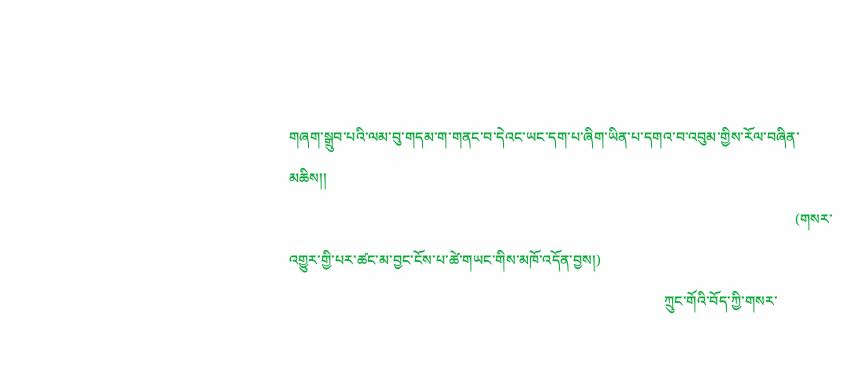གཞག་སྒྲུབ་པའི་ལམ་བུ་གདམ་ག་གནང་བ་དེའང་ཡང་དག་པ་ཞིག་ཡིན་པ་དགའ་བ་འབུམ་གྱིས་རོལ་བཞིན་མཆིས།།
                                                                                                                                           (གསར་འགྱུར་གྱི་པར་ཚང་མ་བྱང་ངོས་པ་ཚེ་གཡང་གིས་མཁོ་འདོན་བྱས།)
                                                                                                       ཀྲུང་གོའི་བོད་ཀྱི་གསར་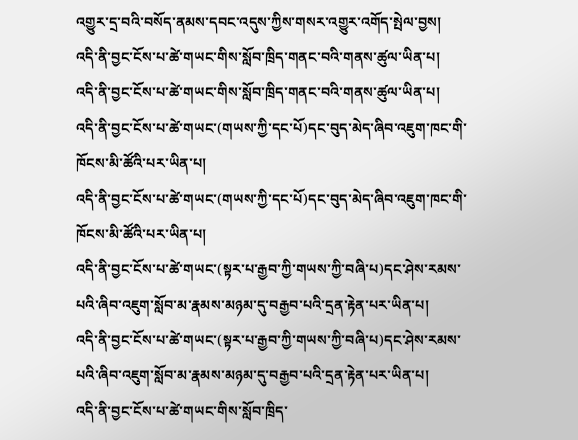འགྱུར་དྲ་བའི་བསོད་ནམས་དབང་འདུས་ཀྱིས་གསར་འགྱུར་འགོད་སྤེལ་བྱས།
འདི་ནི་བྱང་ངོས་པ་ཚེ་གཡང་གིས་སློབ་ཁྲིད་གནང་བའི་གནས་ཚུལ་ཡིན་པ།
འདི་ནི་བྱང་ངོས་པ་ཚེ་གཡང་གིས་སློབ་ཁྲིད་གནང་བའི་གནས་ཚུལ་ཡིན་པ།
འདི་ནི་བྱང་ངོས་པ་ཚེ་གཡང་(གཡས་ཀྱི་དང་པོ)དང་བུད་མེད་ཞིབ་འཇུག་ཁང་གི་ཁོངས་མི་ཚོའི་པར་ཡིན་པ།
འདི་ནི་བྱང་ངོས་པ་ཚེ་གཡང་(གཡས་ཀྱི་དང་པོ)དང་བུད་མེད་ཞིབ་འཇུག་ཁང་གི་ཁོངས་མི་ཚོའི་པར་ཡིན་པ།
འདི་ནི་བྱང་ངོས་པ་ཚེ་གཡང་(སྟར་པ་རྒྱབ་ཀྱི་གཡས་ཀྱི་བཞི་པ)དང་ཤེས་རམས་པའི་ཞིབ་འཇུག་སློབ་མ་རྣམས་མཉམ་དུ་བརྒྱབ་པའི་དྲན་རྟེན་པར་ཡིན་པ།
འདི་ནི་བྱང་ངོས་པ་ཚེ་གཡང་(སྟར་པ་རྒྱབ་ཀྱི་གཡས་ཀྱི་བཞི་པ)དང་ཤེས་རམས་པའི་ཞིབ་འཇུག་སློབ་མ་རྣམས་མཉམ་དུ་བརྒྱབ་པའི་དྲན་རྟེན་པར་ཡིན་པ།
འདི་ནི་བྱང་ངོས་པ་ཚེ་གཡང་གིས་སློབ་ཁྲིད་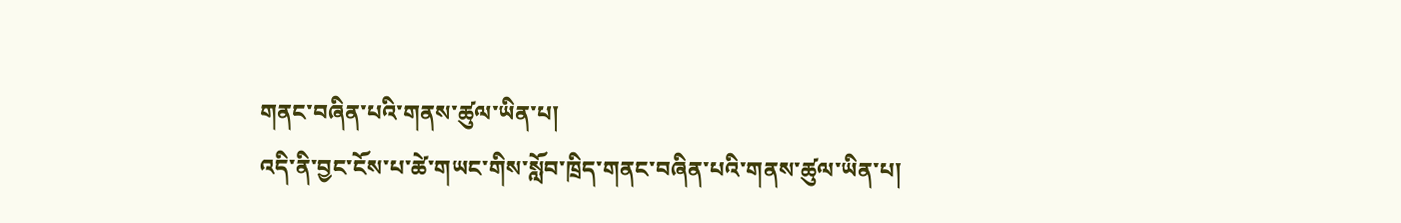གནང་བཞིན་པའི་གནས་ཚུལ་ཡིན་པ།
འདི་ནི་བྱང་ངོས་པ་ཚེ་གཡང་གིས་སློབ་ཁྲིད་གནང་བཞིན་པའི་གནས་ཚུལ་ཡིན་པ།